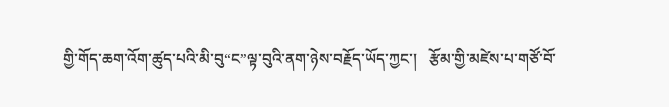གྱི་གོད་ཆག་འོག་ཚུད་པའི་མི་བུ“ང”ལྟ་བུའི་ནག་ཉེས་བརྗོད་ཡོད་ཀྱང་།   རྩོམ་གྱི་མཛེས་པ་གཙོ་བོ་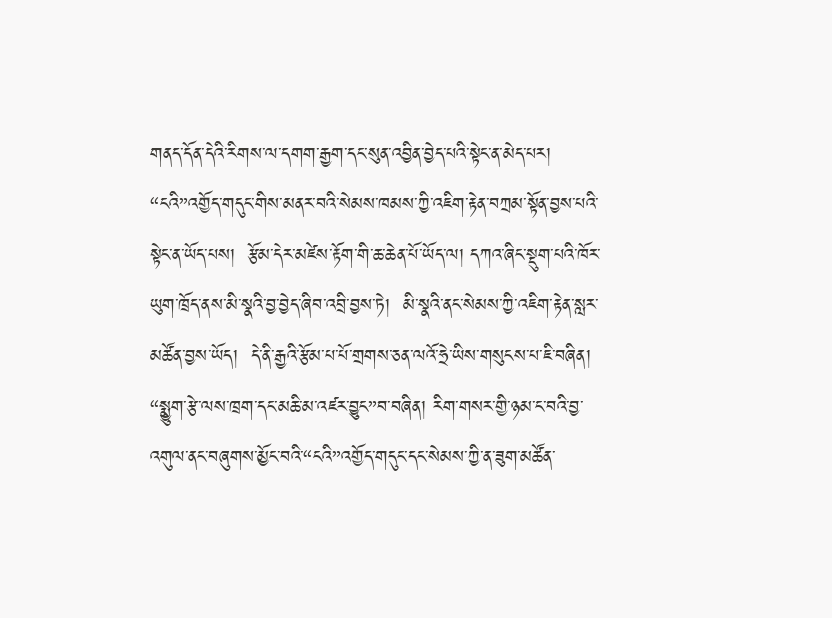གནད་དོན་དེའི་རིགས་ལ་དགག་རྒྱག་དང་སུན་འབྱིན་བྱེད་པའི་སྟེང་ན་མེད་པར།   “ངའི”འགྱོད་གདུང་གིས་མནར་བའི་སེམས་ཁམས་ཀྱི་འཇིག་རྟེན་བཀྲམ་སྟོན་བྱས་པའི་སྟེང་ན་ཡོད་པས།  རྩོམ་དེར་མཛེས་རྟོག་གི་ཆ་ཆེན་པོ་ཡོད་ལ། དཀའ་ཞིང་སྡུག་པའི་ཁོར་ཡུག་ཁྲོད་ནས་མི་སྣའི་བྱ་བྱེད་ཞིབ་འབྲི་བྱས་ཏེ།  མི་སྣའི་ནང་སེམས་ཀྱི་འཇིག་རྟེན་སླར་མཚོན་བྱས་ཡོད།  དེ་ནི་རྒྱའི་རྩོམ་པ་པོ་གྲགས་ཅན་ལའོ་ཧྲེ་ཡིས་གསུངས་པ་ཇི་བཞིན།    “སྨྱུག་རྩེ་ལས་ཁྲག་དང་མཆི་མ་འཛར་བྱུང”བ་བཞིན། རིག་གསར་གྱི་ཉམ་ང་བའི་བྱ་འགུལ་ནང་བཞུགས་མྱོང་བའི་“ངའི”འགྱོད་གདུང་དང་སེམས་ཀྱི་ན་ཟུག་མཚོན་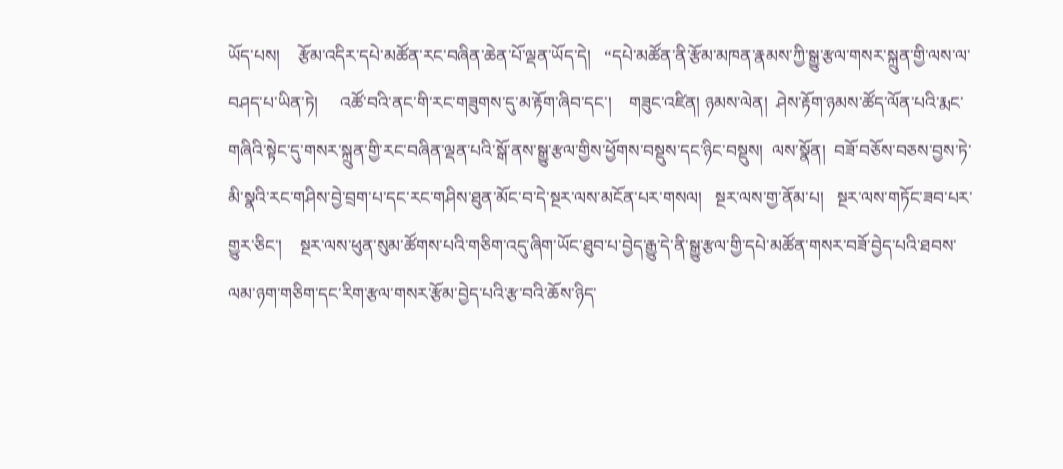ཡོད་པས།    རྩོམ་འདིར་དཔེ་མཚོན་རང་བཞིན་ཆེན་པོ་ལྡན་ཡོད་དེ།   “དཔེ་མཚོན་ནི་རྩོམ་མཁན་རྣམས་ཀྱི་སྒྱུ་རྩལ་གསར་སྐྲུན་གྱི་ལས་ལ་བཤད་པ་ཡིན་ཏེ།     འཚོ་བའི་ནང་གི་རང་གཟུགས་དུ་མ་རྟོག་ཞིབ་དང་།    གཟུང་འཛིན། ཉམས་ལེན།  ཤེས་རྟོག་ཉམས་ཚོད་ལོན་པའི་རྨང་གཞིའི་སྟེང་དུ་གསར་སྐྲུན་གྱི་རང་བཞིན་ལྡན་པའི་སྒོ་ནས་སྒྱུ་རྩལ་གྱིས་ཕྱོགས་བསྡུས་དང་ཉིང་བསྡུས།  ལས་སྣོན།  བཟོ་བཅོས་བཅས་བྱས་ཏེ་མི་སྣའི་རང་གཤིས་བྱེ་བྲག་པ་དང་རང་གཤིས་ཐུན་མོང་བ་དེ་སྔར་ལས་མངོན་པར་གསལ།   སྔར་ལས་གྱ་ནོམ་པ།   སྔར་ལས་གཏོང་ཟབ་པར་གྱུར་ཅིང་།    སྔར་ལས་ཕུན་སུམ་ཚོགས་པའི་གཅིག་འདུ་ཞིག་ཡོང་ཐུབ་པ་བྱེད་རྒྱུ་དེ་ནི་སྒྱུ་རྩལ་གྱི་དཔེ་མཚོན་གསར་བཟོ་བྱེད་པའི་ཐབས་ལམ་ཉག་གཅིག་དང་རིག་རྩལ་གསར་རྩོམ་བྱེད་པའི་རྩ་བའི་ཆོས་ཉིད་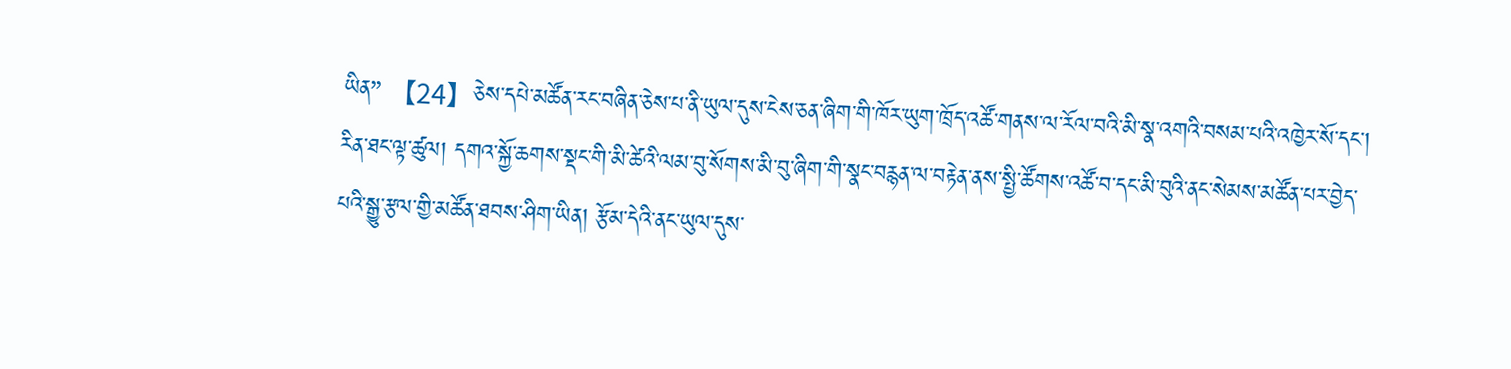ཡིན” 【24】ཅེས་དཔེ་མཚོན་རང་བཞིན་ཅེས་པ་ནི་ཡུལ་དུས་ངེས་ཅན་ཞིག་གི་ཁོར་ཡུག་ཁྲོད་འཚོ་གནས་ལ་རོལ་བའི་མི་སྣ་འགའི་བསམ་པའི་འཁྱེར་སོ་དང་། རིན་ཐང་ལྟ་ཚུལ། དགའ་སྐྱོ་ཆགས་སྡང་གི་མི་ཚེའི་ལམ་བུ་སོགས་མི་བུ་ཞིག་གི་སྣང་བརྙན་ལ་བརྟེན་ནས་སྤྱི་ཚོགས་འཚོ་བ་དང་མི་བུའི་ནང་སེམས་མཚོན་པར་བྱེད་པའི་སྒྱུ་རྩལ་གྱི་མཚོན་ཐབས་ཤིག་ཡིན། རྩོམ་དེའི་ནང་ཡུལ་དུས་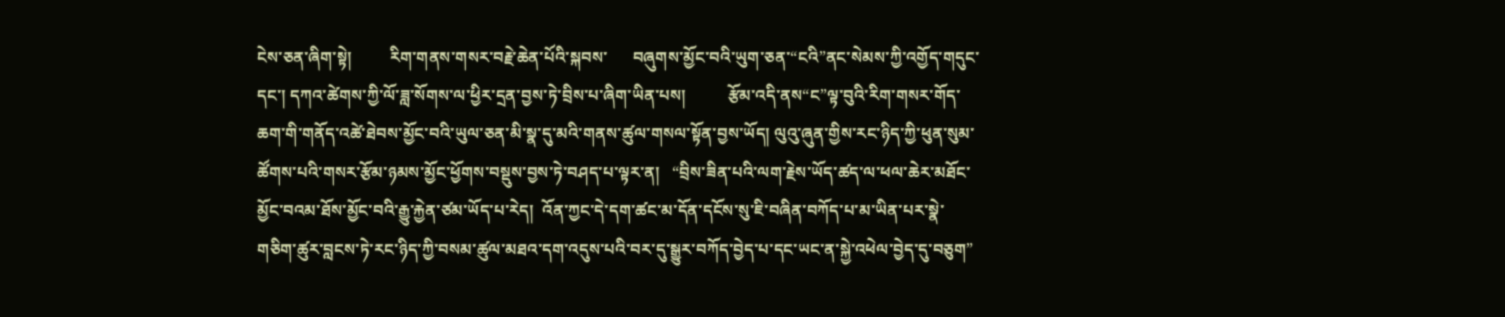ངེས་ཅན་ཞིག་སྟེ།         རིག་གནས་གསར་བརྗེ་ཆེན་པོའི་སྐབས་      བཞུགས་མྱོང་བའི་ཡུག་ཅན་“ངའི”ནང་སེམས་ཀྱི་འགྱོད་གདུང་དང་། དཀའ་ཚེགས་ཀྱི་ལོ་ཟླ་སོགས་ལ་ཕྱིར་དྲན་བྱས་ཏེ་བྲིས་པ་ཞིག་ཡིན་པས།          རྩོམ་འདི་ནས“ང”ལྟ་བུའི་རིག་གསར་གོད་ཆག་གི་གནོད་འཚེ་ཐེབས་མྱོང་བའི་ཡུལ་ཅན་མི་སྣ་དུ་མའི་གནས་ཚུལ་གསལ་སྟོན་བྱས་ཡོད། ལུའུ་ཞུན་གྱིས་རང་ཉིད་ཀྱི་ཕུན་སུམ་ཚོགས་པའི་གསར་རྩོམ་ཉམས་མྱོང་ཕྱོགས་བསྡུས་བྱས་ཏེ་བཤད་པ་ལྟར་ན།   “བྲིས་ཟིན་པའི་ལག་རྗེས་ཡོད་ཚད་ལ་ཕལ་ཆེར་མཐོང་མྱོང་བའམ་ཐོས་མྱོང་བའི་རྒྱུ་རྐྱེན་ཙམ་ཡོད་པ་རེད།  འོན་ཀྱང་དེ་དག་ཚང་མ་དོན་དངོས་སུ་ཇི་བཞིན་བཀོད་པ་མ་ཡིན་པར་སྣེ་གཅིག་ཚུར་བླངས་ཏེ་རང་ཉིད་ཀྱི་བསམ་ཚུལ་མཐའ་དག་འདུས་པའི་བར་དུ་སྒྱུར་བཀོད་བྱེད་པ་དང་ཡང་ན་སྐྱེ་འཕེལ་བྱེད་དུ་བཅུག”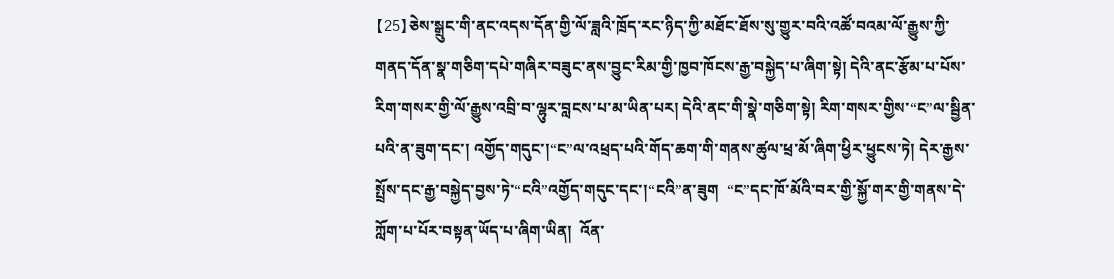【25】ཅེས་སྒྲུང་གི་ནང་འདས་དོན་གྱི་ལོ་ཟླའི་ཁྲོད་རང་ཉིད་ཀྱི་མཐོང་ཐོས་སུ་གྱུར་བའི་འཚོ་བའམ་ལོ་རྒྱུས་ཀྱི་གནད་དོན་སྣ་གཅིག་དཔེ་གཞིར་བཟུང་ནས་བྱུང་རིམ་གྱི་ཁྱབ་ཁོངས་རྒྱ་བསྐྱེད་པ་ཞིག་སྟེ། དེའི་ནང་རྩོམ་པ་པོས་རིག་གསར་གྱི་ལོ་རྒྱུས་འབྲི་བ་ལྷུར་བླངས་པ་མ་ཡིན་པར། དེའི་ནང་གི་སྣེ་གཅིག་སྟེ། རིག་གསར་གྱིས་“ང”ལ་སྦྱིན་པའི་ན་ཟུག་དང་། འགྱོད་གདུང་།“ང”ལ་འཕྲད་པའི་གོད་ཆག་གི་གནས་ཚུལ་ཕྲ་མོ་ཞིག་ཕྱིར་ཕྱུངས་ཏེ། དེར་རྒྱས་སྤྲོས་དང་རྒྱ་བསྐྱེད་བྱས་ཏེ་“ངའི”འགྱོད་གདུང་དང་།“ངའི”ན་ཟུག  “ང”དང་ཁོ་མོའི་བར་གྱི་སྐྱོ་གར་གྱི་གནས་དེ་ཀློག་པ་པོར་བསྟན་ཡོད་པ་ཞིག་ཡིན།  འོན་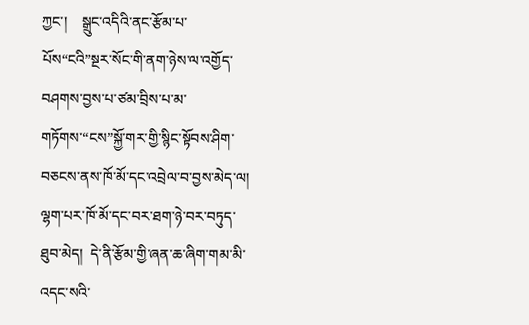ཀྱང་།    སྒྲུང་འདིའི་ནང་རྩོམ་པ་པོས“ངའི”སྔར་སོང་གི་ནག་ཉེས་ལ་འགྱོད་བཤགས་བྱས་པ་ཙམ་བྲིས་པ་མ་གཏོགས་“ངས”སྐྱོ་གར་གྱི་སྙིང་སྟོབས་ཤིག་བཅངས་ནས་ཁོ་མོ་དང་འབྲེལ་བ་བྱས་མེད་ལ།  ལྷག་པར་ཁོ་མོ་དང་བར་ཐག་ཉེ་བར་བཏུད་ཐུབ་མེད།  དེ་ནི་རྩོམ་གྱི་ཞན་ཆ་ཞིག་གམ་མི་འདང་སའི་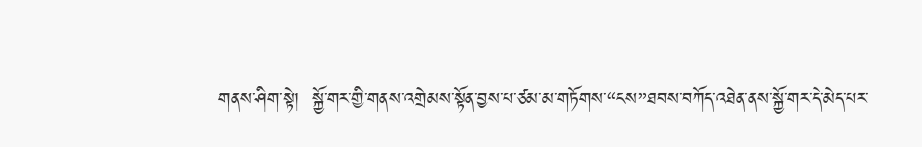གནས་ཤིག་སྟེ།  སྐྱོ་གར་གྱི་གནས་འགྲེམས་སྟོན་བྱས་པ་ཙམ་མ་གཏོགས་“ངས”ཐབས་བཀོད་འཐེན་ནས་སྐྱོ་གར་དེ་མེད་པར་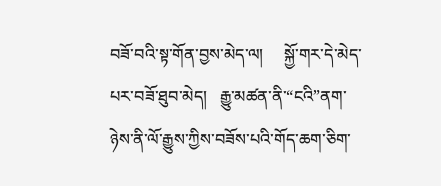བཟོ་བའི་སྟ་གོན་བྱས་མེད་ལ།     སྐྱོ་གར་དེ་མེད་པར་བཟོ་ཐུབ་མེད།   རྒྱུ་མཚན་ནི་“ངའི”ནག་ཉེས་ནི་ལོ་རྒྱུས་ཀྱིས་བཟོས་པའི་གོད་ཆག་ཅིག་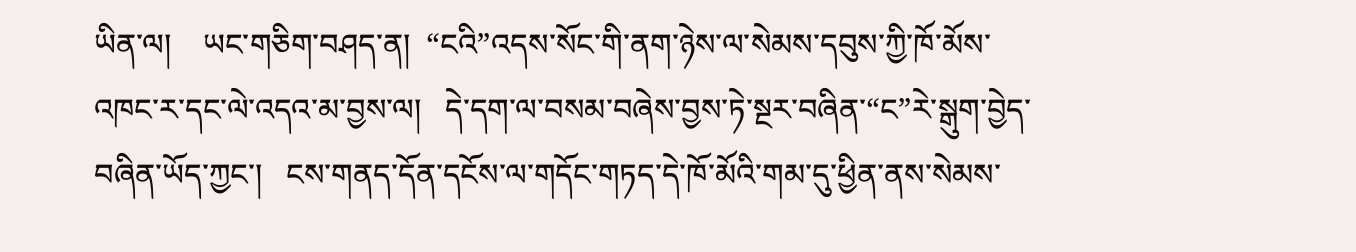ཡིན་ལ།    ཡང་གཅིག་བཤད་ན།  “ངའི”འདས་སོང་གི་ནག་ཉེས་ལ་སེམས་དབུས་ཀྱི་ཁོ་མོས་འཁང་ར་དང་ལེ་འདའ་མ་བྱས་ལ།   དེ་དག་ལ་བསམ་བཞེས་བྱས་ཏེ་སྔར་བཞིན་“ང”རེ་སྒུག་བྱེད་བཞིན་ཡོད་ཀྱང་།   ངས་གནད་དོན་དངོས་ལ་གདོང་གཏད་དེ་ཁོ་མོའི་གམ་དུ་ཕྱིན་ནས་སེམས་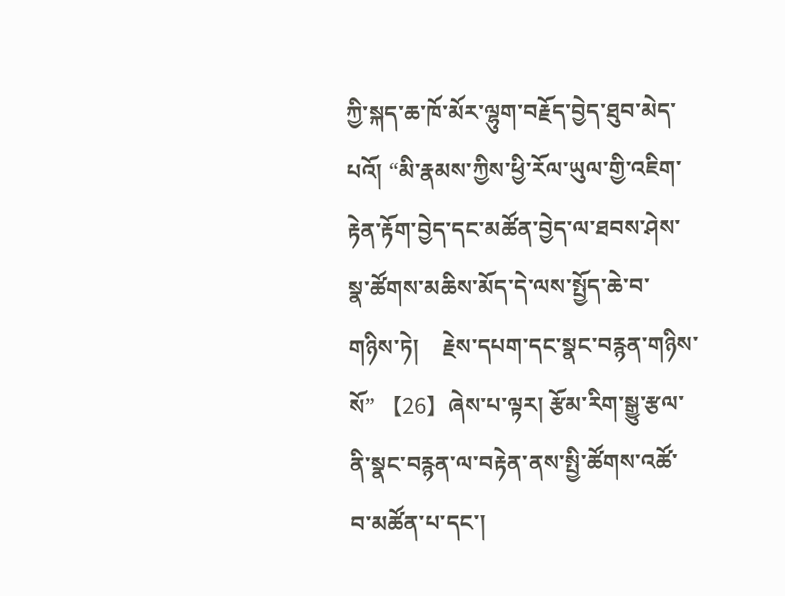ཀྱི་སྐད་ཆ་ཁོ་མོར་ལྷུག་བརྗོད་བྱེད་ཐུབ་མེད་པའོ། “མི་རྣམས་ཀྱིས་ཕྱི་རོལ་ཡུལ་གྱི་འཇིག་རྟེན་རྟོག་བྱེད་དང་མཚོན་བྱེད་ལ་ཐབས་ཤེས་སྣ་ཚོགས་མཆིས་མོད་དེ་ལས་སྤྱོད་ཆེ་བ་གཉིས་ཏེ།    རྗེས་དཔག་དང་སྣང་བརྙན་གཉིས་སོ” 【26】ཞེས་པ་ལྟར། རྩོམ་རིག་སྒྱུ་རྩལ་ནི་སྣང་བརྙན་ལ་བརྟེན་ནས་སྤྱི་ཚོགས་འཚོ་བ་མཚོན་པ་དང་།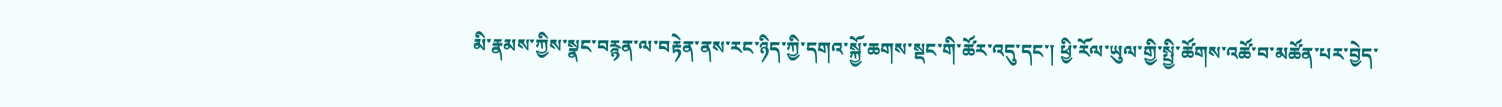མི་རྣམས་ཀྱིས་སྣང་བརྙན་ལ་བརྟེན་ནས་རང་ཉིད་ཀྱི་དགའ་སྐྱོ་ཆགས་སྡང་གི་ཚོར་འདུ་དང་། ཕྱི་རོལ་ཡུལ་གྱི་སྤྱི་ཚོགས་འཚོ་བ་མཚོན་པར་བྱེད་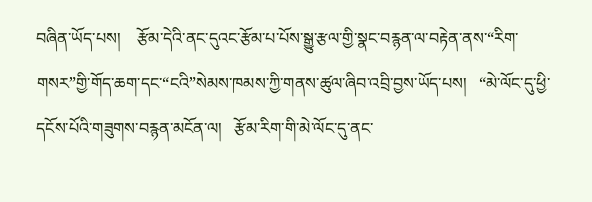བཞིན་ཡོད་པས།    རྩོམ་དེའི་ནང་དུའང་རྩོམ་པ་པོས་སྒྱུ་རྩལ་གྱི་སྣང་བརྙན་ལ་བརྟེན་ནས་“རིག་གསར”གྱི་གོད་ཆག་དང་“ངའི”སེམས་ཁམས་ཀྱི་གནས་ཚུལ་ཞིབ་འབྲི་བྱས་ཡོད་པས།   “མེ་ལོང་དུ་ཕྱི་དངོས་པོའི་གཟུགས་བརྙན་མངོན་ལ།   རྩོམ་རིག་གི་མེ་ལོང་དུ་ནང་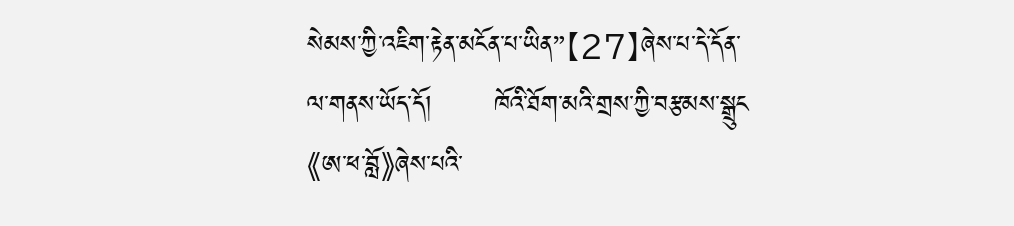སེམས་ཀྱི་འཇིག་རྟེན་མངོན་པ་ཡིན”【27】ཞེས་པ་དེ་དོན་ལ་གནས་ཡོད་དོ།       ཁོའི་ཐོག་མའི་གྲས་ཀྱི་བརྩམས་སྒྲུང《ཨ་ཕ་བློ》ཞེས་པའི་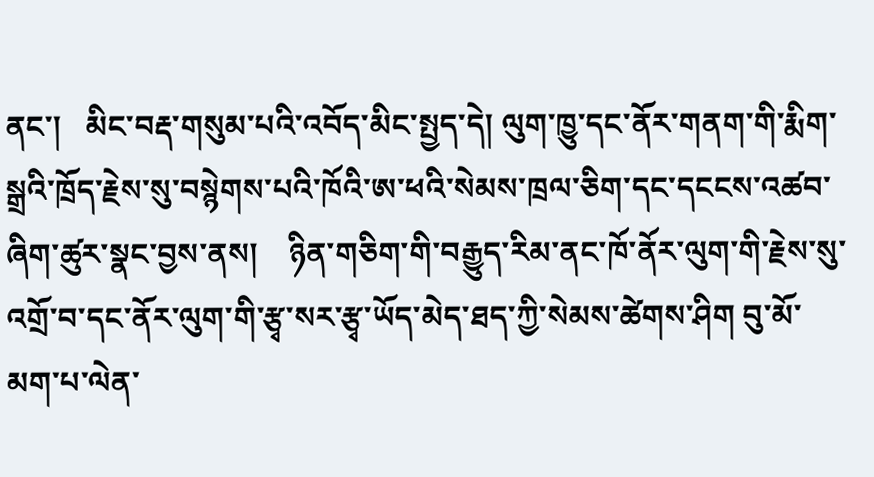ནང་།   མིང་བརྡ་གསུམ་པའི་འབོད་མིང་སྤྱད་དེ། ལུག་ཁྱུ་དང་ནོར་གནག་གི་རྨིག་སྒྲའི་ཁྲོད་རྗེས་སུ་བསྙེགས་པའི་ཁོའི་ཨ་ཕའི་སེམས་ཁྲལ་ཅིག་དང་དངངས་འཚབ་ཞིག་ཚུར་སྣང་བྱས་ནས།    ཉིན་གཅིག་གི་བརྒྱུད་རིམ་ནང་ཁོ་ནོར་ལུག་གི་རྗེས་སུ་འགྲོ་བ་དང་ནོར་ལུག་གི་རྩྭ་སར་རྩྭ་ཡོད་མེད་ཐད་ཀྱི་སེམས་ཚེགས་ཤིག བུ་མོ་མག་པ་ལེན་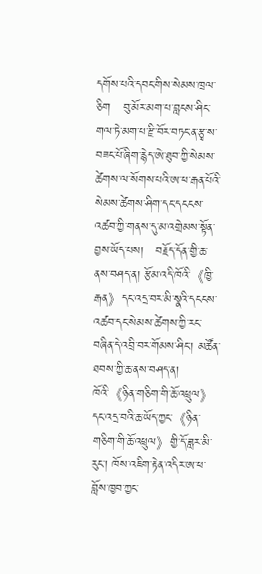དགོས་པའི་དབང་གིས་སེམས་ཁྲལ་ཅིག   བུ་མོར་མག་པ་བླངས་ཤིང་གལ་ཏེ་མག་པ་རྫི་བོར་བཏང་ན་རྩྭ་ས་བཟང་པོ་ཞིག་རྙེད་ཨེ་ཐུབ་ཀྱི་སེམས་ཚེགས་ལ་སོགས་པའི་ཨ་ཕ་རྒན་པོའི་སེམས་ཚེགས་ཤིག་དང་དངངས་འཚབ་ཀྱི་གནས་དུ་མ་འགྲེམས་སྟོན་བྱས་ཡོད་པས།   བརྗོད་དོན་གྱི་ཆ་ནས་བཤད་ན། རྩོམ་འདི་ཁོའི་《ཁྱི་རྒན》དང་འདྲ་བར་མི་སྣའི་དངངས་འཚབ་དང་སེམས་ཚེགས་ཀྱི་རང་བཞིན་དེ་འབྲི་བར་གོམས་ཤིང་། མཚོན་ཐབས་ཀྱི་ཆ་ནས་བཤད་ན། ཁོའི་《ཉིན་གཅིག་གི་ཆོ་འཕྲུལ》དང་འདྲ་བའི་ཆ་ཡོད་ཀྱང་《ཉིན་གཅིག་གི་ཆོ་འཕྲུལ》གྱི་དོ་ཟླར་མི་རུང་། ཁོས་འཇིག་རྟེན་འདིར་ཨ་ཕ་བློས་ཁྱབ་ཀྱང་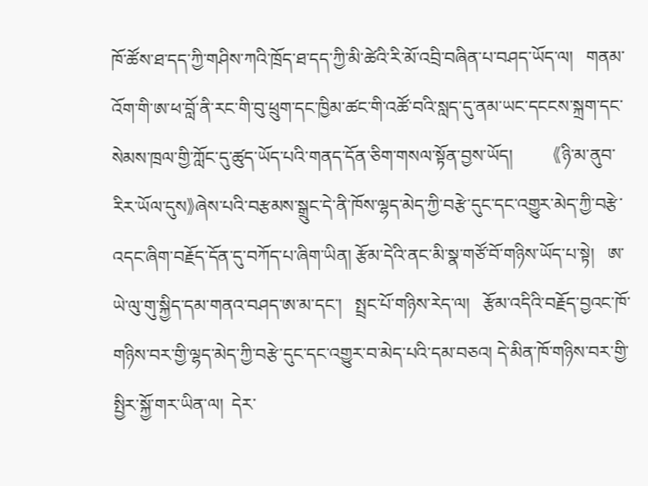ཁོ་ཚོས་ཐ་དད་ཀྱི་གཤིས་ཀའི་ཁྲོད་ཐ་དད་ཀྱི་མི་ཚེའི་རི་མོ་འབྲི་བཞིན་པ་བཤད་ཡོད་ལ།   གནམ་འོག་གི་ཨ་ཕ་བློ་ནི་རང་གི་བུ་ཕྲུག་དང་ཁྱིམ་ཚང་གི་འཚོ་བའི་སླད་དུ་ནམ་ཡང་དངངས་སྐྲག་དང་སེམས་ཁྲལ་གྱི་ཀློང་དུ་ཚུད་ཡོད་པའི་གནད་དོན་ཅིག་གསལ་སྟོན་བྱས་ཡོད།         《ཉི་མ་ནུབ་རིར་ཡོལ་དུས》ཞེས་པའི་བརྩམས་སྒྲུང་དེ་ནི་ཁོས་ལྷད་མེད་ཀྱི་བརྩེ་དུང་དང་འགྱུར་མེད་ཀྱི་བརྩེ་འདང་ཞིག་བརྗོད་དོན་དུ་བཀོད་པ་ཞིག་ཡིན། རྩོམ་དེའི་ནང་མི་སྣ་གཙོ་བོ་གཉིས་ཡོད་པ་སྟེ།   ཨ་ཡེ་ལུ་གུ་སྐྱིད་དམ་གནའ་བཤད་ཨ་མ་དང་།   སྤྲང་པོ་གཉིས་རེད་ལ།   རྩོམ་འདིའི་བརྗོད་བྱའང་ཁོ་གཉིས་བར་གྱི་ལྷད་མེད་ཀྱི་བརྩེ་དུང་དང་འགྱུར་བ་མེད་པའི་དམ་བཅའ། དེ་མིན་ཁོ་གཉིས་བར་གྱི་སྤྱིར་སྐྱོ་གར་ཡིན་ལ།  དེར་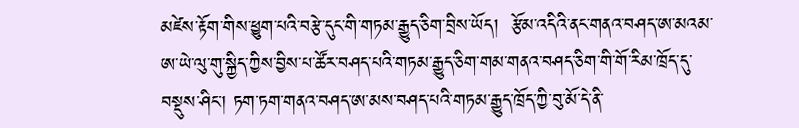མཛེས་རྟོག་གིས་ཕྱུག་པའི་བརྩེ་དུང་གི་གཏམ་རྒྱུད་ཅིག་བྲིས་ཡོད།  རྩོམ་འདིའི་ནང་གནའ་བཤད་ཨ་མའམ་ཨ་ཡེ་ལུ་གུ་སྐྱིད་ཀྱིས་བྱིས་པ་ཚོར་བཤད་པའི་གཏམ་རྒྱུད་ཅིག་གམ་གནའ་བཤད་ཅིག་གི་གོ་རིམ་ཁྲོད་དུ་བསྡུས་ཤིང་། ཏག་ཏག་གནའ་བཤད་ཨ་མས་བཤད་པའི་གཏམ་རྒྱུད་ཁྲོད་ཀྱི་བུ་མོ་དེ་ནི་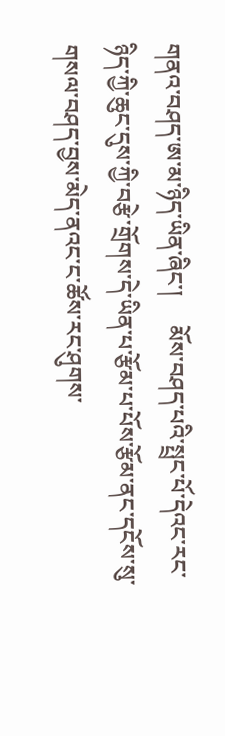གནའ་བཤད་ཨ་མ་ཉིད་ཡིན་ཞིང་།     མོས་བཤད་པའི་སྤྲང་པོ་དེའང་རང་ཉིད་ཀྱི་ཆུང་དུས་ཀྱི་བརྩེ་གྲོགས་དེ་ཡིན་པ་རྩོམ་པ་པོས་རྩོམ་ནང་དངོས་སུ་གསལ་བཤད་བྱས་མེད་ནའང་ང་ཚོས་རང་ཤུགས་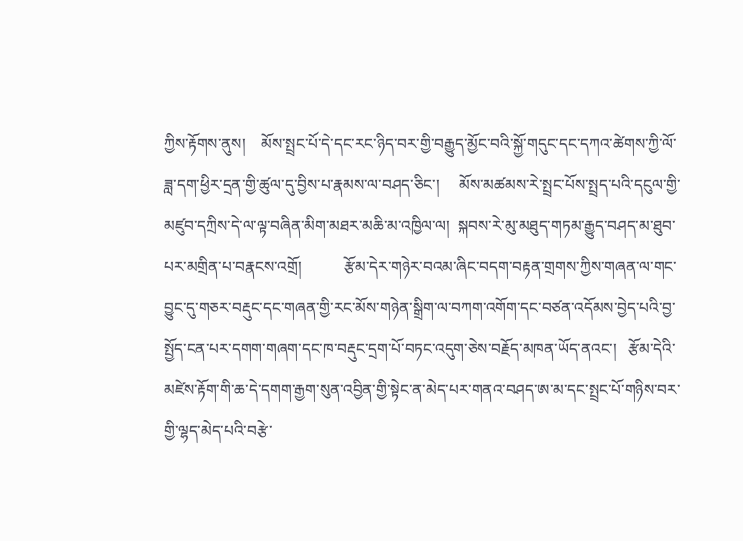ཀྱིས་རྟོགས་ནུས།    མོས་སྤྲང་པོ་དེ་དང་རང་ཉིད་བར་གྱི་བརྒྱུད་མྱོང་བའི་སྐྱོ་གདུང་དང་དཀའ་ཚེགས་ཀྱི་ལོ་ཟླ་དག་ཕྱིར་དྲན་གྱི་ཚུལ་དུ་བྱིས་པ་རྣམས་ལ་བཤད་ཅིང་།     མོས་མཚམས་རེ་སྤྲང་པོས་སྤྲད་པའི་དངུལ་གྱི་མཛུབ་དཀྲིས་དེ་ལ་ལྟ་བཞིན་མིག་མཐར་མཆི་མ་འཁྱིལ་ལ།  སྐབས་རེ་མུ་མཐུད་གཏམ་རྒྱུད་བཤད་མ་ཐུབ་པར་མགྲིན་པ་བརྣངས་འགྲོ།           རྩོམ་དེར་གཉེར་བའམ་ཞིང་བདག་བརྟན་གྲགས་ཀྱིས་གཞན་ལ་གང་བྱུང་དུ་གཅར་བརྡུང་དང་གཞན་གྱི་རང་མོས་གཉེན་སྒྲིག་ལ་བཀག་འགོག་དང་བཙན་འདོམས་བྱེད་པའི་བྱ་སྤྱོད་ངན་པར་དགག་གཞག་དང་ཁ་བརྡུང་དྲག་པོ་བཏང་འདུག་ཅེས་བརྗོད་མཁན་ཡོད་ནའང་།   རྩོམ་དེའི་མཛེས་རྟོག་གི་ཆ་དེ་དགག་རྒྱག་སུན་འབྱིན་གྱི་སྟེང་ན་མེད་པར་གནའ་བཤད་ཨ་མ་དང་སྤྲང་པོ་གཉིས་བར་གྱི་ལྷད་མེད་པའི་བརྩེ་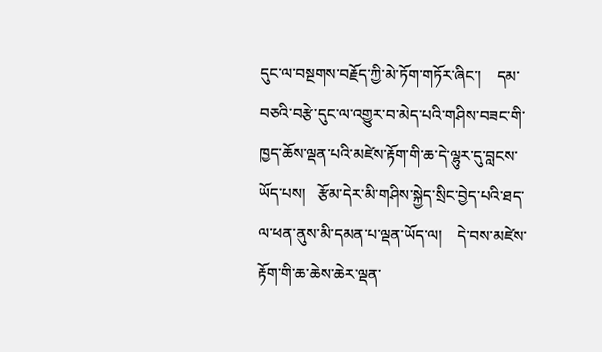དུང་ལ་བསྔགས་བརྗོད་ཀྱི་མེ་ཏོག་གཏོར་ཞིང་།    དམ་བཅའི་བརྩེ་དུང་ལ་འགྱུར་བ་མེད་པའི་གཤིས་བཟང་གི་ཁྱད་ཆོས་ལྡན་པའི་མཛེས་རྟོག་གི་ཆ་དེ་ལྷུར་དུ་བླངས་ཡོད་པས།   རྩོམ་དེར་མི་གཤིས་སྐྱེད་སྲིང་བྱེད་པའི་ཐད་ལ་ཕན་ནུས་མི་དམན་པ་ལྡན་ཡོད་ལ།    དེ་བས་མཛེས་རྟོག་གི་ཆ་ཆེས་ཆེར་ལྡན་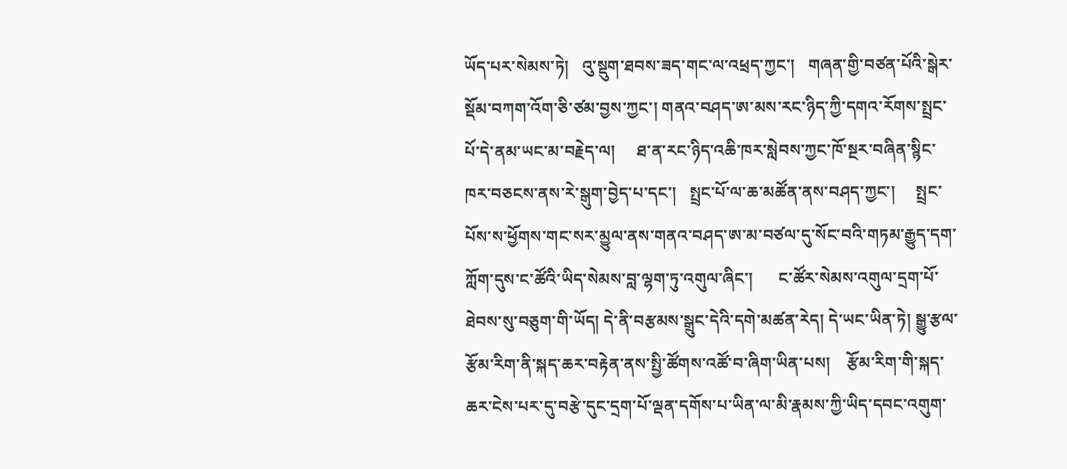ཡོད་པར་སེམས་ཏེ།   འུ་སྡུག་ཐབས་ཟད་གང་ལ་འཕྲད་ཀྱང་།   གཞན་གྱི་བཙན་པོའི་སྒེར་སྡོམ་བཀག་འོག་ཅི་ཙམ་བྱས་ཀྱང་། གནའ་བཤད་ཨ་མས་རང་ཉིད་ཀྱི་དགའ་རོགས་སྤྲང་པོ་དེ་ནམ་ཡང་མ་བརྗེད་ལ།     ཐ་ན་རང་ཉིད་འཆི་ཁར་སླེབས་ཀྱང་ཁོ་སྔར་བཞིན་སྙིང་ཁར་བཅངས་ནས་རེ་སྒུག་བྱེད་པ་དང་།   སྤྲང་པོ་ལ་ཆ་མཚོན་ནས་བཤད་ཀྱང་།     སྤྲང་པོས་ས་ཕྱོགས་གང་སར་མྱུལ་ནས་གནའ་བཤད་ཨ་མ་བཙལ་དུ་སོང་བའི་གཏམ་རྒྱུད་དག་ཀློག་དུས་ང་ཚོའི་ཡིད་སེམས་བླ་ལྷག་ཏུ་འགུལ་ཞིང་།      ང་ཚོར་སེམས་འགུལ་དྲག་པོ་ཐེབས་སུ་བཅུག་གི་ཡོད། དེ་ནི་བརྩམས་སྒྲུང་དེའི་དགེ་མཚན་རེད། དེ་ཡང་ཡིན་ཏེ། སྒྱུ་རྩལ་རྩོམ་རིག་ནི་སྐད་ཆར་བརྟེན་ནས་སྤྱི་ཚོགས་འཚོ་བ་ཞིག་ཡིན་པས།    རྩོམ་རིག་གི་སྐད་ཆར་ངེས་པར་དུ་བརྩེ་དུང་དྲག་པོ་ལྡན་དགོས་པ་ཡིན་ལ་མི་རྣམས་ཀྱི་ཡིད་དབང་འགུག་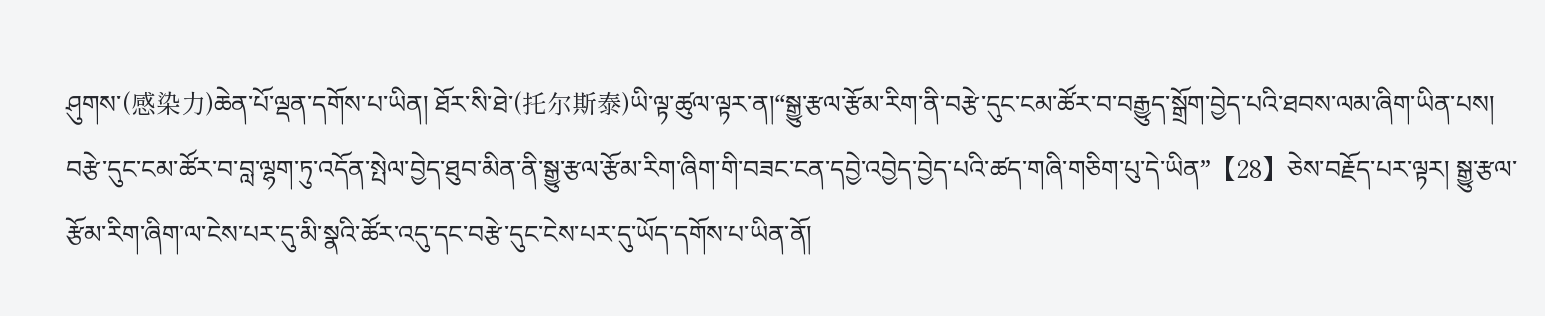ཤུགས་(感染力)ཆེན་པོ་ལྡན་དགོས་པ་ཡིན། ཐོར་སི་ཐེ་(托尔斯泰)ཡི་ལྟ་ཚུལ་ལྟར་ན།“སྒྱུ་རྩལ་རྩོམ་རིག་ནི་བརྩེ་དུང་ངམ་ཚོར་བ་བརྒྱུད་སྒྲོག་བྱེད་པའི་ཐབས་ལམ་ཞིག་ཡིན་པས། བརྩེ་དུང་ངམ་ཚོར་བ་བླ་ལྷག་ཏུ་འདོན་སྤེལ་བྱེད་ཐུབ་མིན་ནི་སྒྱུ་རྩལ་རྩོམ་རིག་ཞིག་གི་བཟང་ངན་དབྱེ་འབྱེད་བྱེད་པའི་ཚད་གཞི་གཅིག་པུ་དེ་ཡིན”【28】ཅེས་བརྗོད་པར་ལྟར། སྒྱུ་རྩལ་རྩོམ་རིག་ཞིག་ལ་ངེས་པར་དུ་མི་སྣའི་ཚོར་འདུ་དང་བརྩེ་དུང་ངེས་པར་དུ་ཡོད་དགོས་པ་ཡིན་ནོ།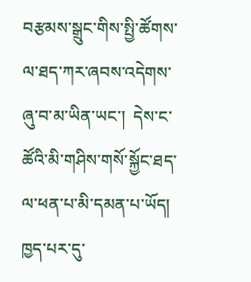བརྩམས་སྒྲུང་གིས་སྤྱི་ཚོགས་ལ་ཐད་ཀར་ཞབས་འདེགས་ཞུ་བ་མ་ཡིན་ཡང་།  དེས་ང་ཚོའི་མི་གཤིས་གསོ་སྐྱོང་ཐད་ལ་ཕན་པ་མི་དམན་པ་ཡོད།   ཁྱད་པར་དུ་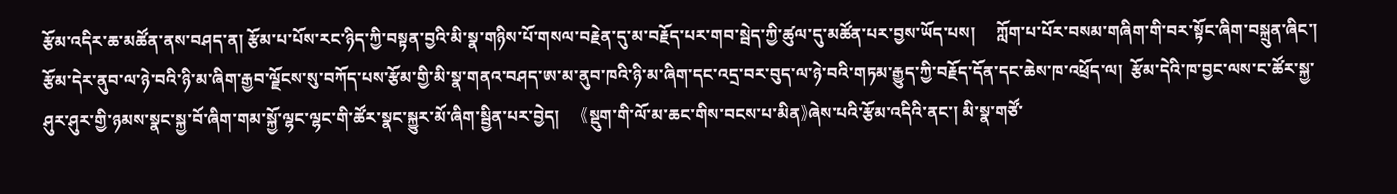རྩོམ་འདིར་ཆ་མཚོན་ནས་བཤད་ན། རྩོམ་པ་པོས་རང་ཉིད་ཀྱི་བསྟན་བྱའི་མི་སྣ་གཉིས་པོ་གསལ་བརྗེན་དུ་མ་བརྗོད་པར་གབ་སྦེད་ཀྱི་ཚུལ་དུ་མཚོན་པར་བྱས་ཡོད་པས།     ཀློག་པ་པོར་བསམ་གཞིག་གི་བར་སྟོང་ཞིག་བསྐྲུན་ཞིང་།    རྩོམ་དེར་ནུབ་ལ་ཉེ་བའི་ཉི་མ་ཞིག་རྒྱབ་ལྗོངས་སུ་བཀོད་པས་རྩོམ་གྱི་མི་སྣ་གནའ་བཤད་ཨ་མ་ནུབ་ཁའི་ཉི་མ་ཞིག་དང་འདྲ་བར་བུད་ལ་ཉེ་བའི་གཏམ་རྒྱུད་ཀྱི་བརྗོད་དོན་དང་ཆེས་ཁ་འཕྲོད་ལ།  རྩོམ་དེའི་ཁ་བྱང་ལས་ང་ཚོར་སྐྱ་ཤུར་ཤུར་གྱི་ཉམས་སྣང་སྐྱ་བོ་ཞིག་གམ་སྐྱོ་ལྷང་ལྷང་གི་ཚོར་སྣང་སྐྱུར་མོ་ཞིག་སྦྱིན་པར་བྱེད།     《སྡུག་གི་ལོ་མ་ཆང་གིས་བངས་པ་མིན》ཞེས་པའི་རྩོམ་འདིའི་ནང་། མི་སྣ་གཙོ་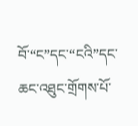བོ་“ང”དང་“ངའི”དང་ཆང་འཐུང་གྲོགས་པོ་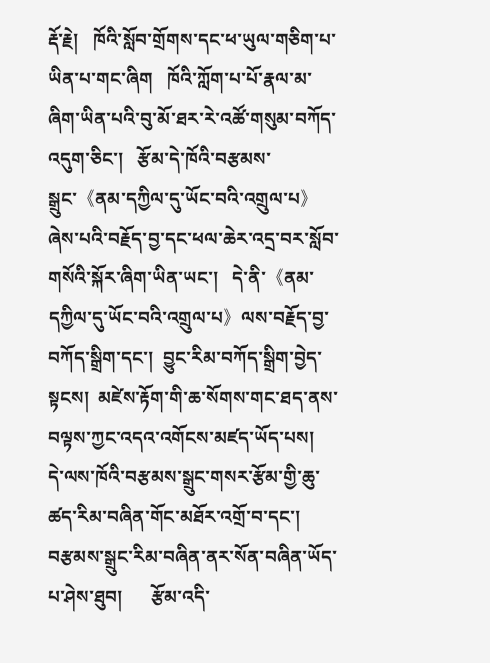རྡོ་རྗེ།   ཁོའི་སློབ་གྲོགས་དང་ཕ་ཡུལ་གཅིག་པ་ཡིན་པ་གང་ཞིག   ཁོའི་ཀློག་པ་པོ་རྣལ་མ་ཞིག་ཡིན་པའི་བུ་མོ་ཐར་རེ་འཚོ་གསུམ་བཀོད་འདུག་ཅིང་།   རྩོམ་དེ་ཁོའི་བརྩམས་སྒྲུང་《ནམ་དཀྱིལ་དུ་ཡོང་བའི་འགྲུལ་པ》ཞེས་པའི་བརྗོད་བྱ་དང་ཕལ་ཆེར་འདྲ་བར་སློབ་གསོའི་སྐོར་ཞིག་ཡིན་ཡང་།   དེ་ནི་《ནམ་དཀྱིལ་དུ་ཡོང་བའི་འགྲུལ་པ》ལས་བརྗོད་བྱ་བཀོད་སྒྲིག་དང་།  བྱུང་རིམ་བཀོད་སྒྲིག་བྱེད་སྟངས།  མཛེས་རྟོག་གི་ཆ་སོགས་གང་ཐད་ནས་བལྟས་ཀྱང་འདའ་འགོངས་མཛད་ཡོད་པས།         དེ་ལས་ཁོའི་བརྩམས་སྒྲུང་གསར་རྩོམ་གྱི་ཆུ་ཚད་རིམ་བཞིན་གོང་མཐོར་འགྲོ་བ་དང་།      བརྩམས་སྒྲུང་རིམ་བཞིན་ནར་སོན་བཞིན་ཡོད་པ་ཤེས་ཐུབ།      རྩོམ་འདི་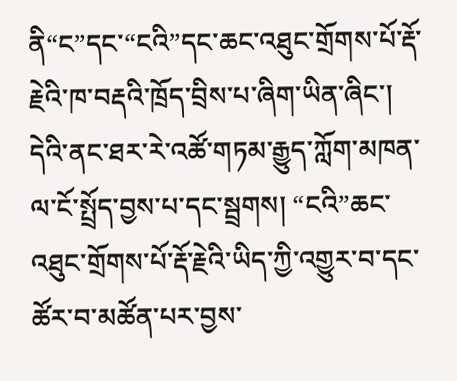ནི“ང”དང་“ངའི”དང་ཆང་འཐུང་གྲོགས་པོ་རྡོ་རྗེའི་ཁ་བརྡའི་ཁྲོད་བྲིས་པ་ཞིག་ཡིན་ཞིང་།        དེའི་ནང་ཐར་རེ་འཚོ་གཏམ་རྒྱུད་ཀློག་མཁན་ལ་ངོ་སྤྲོད་བྱས་པ་དང་སྦྲགས། “ངའི”ཆང་འཐུང་གྲོགས་པོ་རྡོ་རྗེའི་ཡིད་ཀྱི་འགྱུར་བ་དང་ཚོར་བ་མཚོན་པར་བྱས་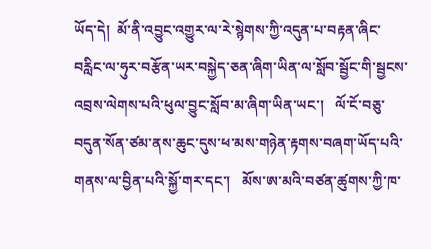ཡོད་དེ།  མོ་ནི་འབྱུང་འགྱུར་ལ་རེ་སྙེགས་ཀྱི་འདུན་པ་བརྟན་ཞིང་བརླིང་ལ་ཧུར་བརྩོན་ཡར་བསྐྱེད་ཅན་ཞིག་ཡིན་ལ་སློབ་སྦྱོང་གི་སྦྱངས་    འབྲས་ལེགས་པའི་ཕུལ་བྱུང་སློབ་མ་ཞིག་ཡིན་ཡང་།   ལོ་ངོ་བཅུ་བདུན་སོན་ཙམ་ནས་ཆུང་དུས་ཕ་མས་གཉེན་རྟགས་བཞག་ཡོད་པའི་གནས་ལ་བྱིན་པའི་སྐྱོ་གར་དང་།   མོས་ཨ་མའི་བཙན་ཚུགས་ཀྱི་ཁ་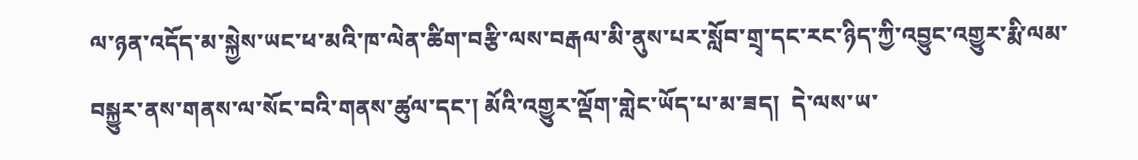ལ་ཉན་འདོད་མ་སྐྱེས་ཡང་ཕ་མའི་ཁ་ལེན་ཚིག་བརྩི་ལས་བརྒལ་མི་ནུས་པར་སློབ་གྲྭ་དང་རང་ཉིད་ཀྱི་འབྱུང་འགྱུར་རྨི་ལམ་བསྐྱུར་ནས་གནས་ལ་སོང་བའི་གནས་ཚུལ་དང་། མོའི་འགྱུར་ལྡོག་གླེང་ཡོད་པ་མ་ཟད།  དེ་ལས་ཡ་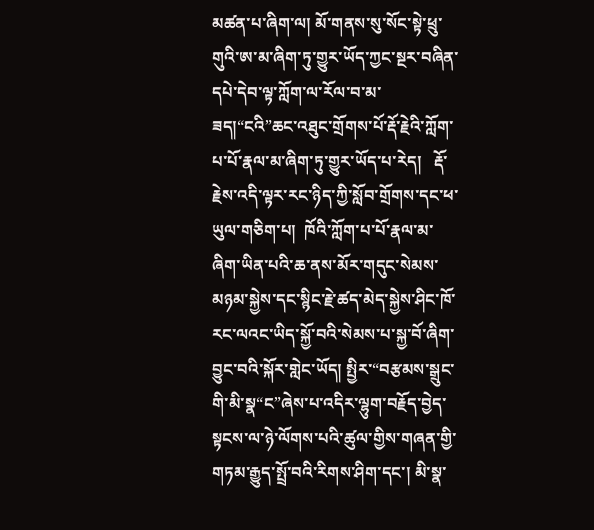མཚན་པ་ཞིག་ལ། མོ་གནས་སུ་སོང་སྟེ་ཕྲུ་གུའི་ཨ་མ་ཞིག་ཏུ་གྱུར་ཡོད་ཀྱང་སྔར་བཞིན་དཔེ་དེབ་ལྟ་ཀློག་ལ་རོལ་བ་མ་ཟད།“ངའི”ཆང་འཐུང་གྲོགས་པོ་རྡོ་རྗེའི་ཀློག་པ་པོ་རྣལ་མ་ཞིག་ཏུ་གྱུར་ཡོད་པ་རེད།   རྡོ་རྗེས་འདི་ལྟར་རང་ཉིད་ཀྱི་སློབ་གྲོགས་དང་ཕ་ཡུལ་གཅིག་པ།  ཁོའི་ཀློག་པ་པོ་རྣལ་མ་ཞིག་ཡིན་པའི་ཆ་ནས་མོར་གདུང་སེམས་མཉམ་སྐྱེས་དང་སྙིང་རྗེ་ཚད་མེད་སྐྱེས་ཤིང་ཁོ་རང་ལའང་ཡིད་སྐྱོ་བའི་སེམས་པ་སྐྱ་བོ་ཞིག་བྱུང་བའི་སྐོར་གླེང་ཡོད། སྤྱིར་“བརྩམས་སྒྲུང་གི་མི་སྣ“ང”ཞེས་པ་འདིར་ལྷུག་བརྗོད་བྱེད་སྟངས་ལ་ཉེ་ལོགས་པའི་ཚུལ་གྱིས་གཞན་གྱི་གཏམ་རྒྱུད་སྤྲོ་བའི་རིགས་ཤིག་དང་། མི་སྣ་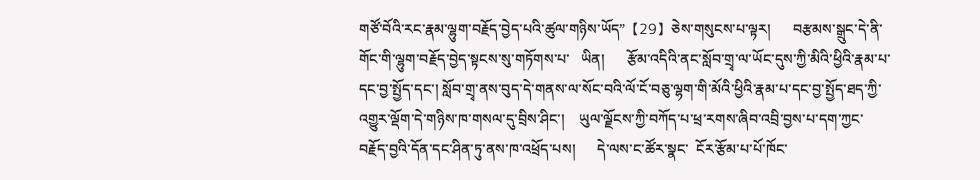གཙོ་བོའི་རང་རྣམ་ལྷུག་བརྗོད་བྱེད་པའི་ཚུལ་གཉིས་ཡོད”【29】ཅེས་གསུངས་པ་ལྟར།      བརྩམས་སྒྲུང་དེ་ནི་གོང་གི་ལྷུག་བརྗོད་བྱེད་སྟངས་སུ་གཏོགས་པ་   ཡིན།      རྩོམ་འདིའི་ནང་སློབ་གྲྭ་ལ་ཡོང་དུས་ཀྱི་མིའི་ཕྱིའི་རྣམ་པ་དང་བྱ་སྤྱོད་དང་། སློབ་གྲྭ་ནས་བུད་དེ་གནས་ལ་སོང་བའི་ལོ་ངོ་བཅུ་ལྷག་གི་མོའི་ཕྱིའི་རྣམ་པ་དང་བྱ་སྤྱོད་ཐད་ཀྱི་འགྱུར་ལྡོག་དེ་གཉིས་ཁ་གསལ་དུ་བྲིས་ཤིང་།    ཡུལ་ལྗོངས་ཀྱི་བཀོད་པ་ཕྲ་རགས་ཞིབ་འབྲི་བྱས་པ་དག་ཀྱང་བརྗོད་བྱའི་དོན་དང་ཤིན་ཏུ་ནས་ཁ་འཕྲོད་པས།      དེ་ལས་ང་ཚོར་སྣང་  ངོར་རྩོམ་པ་པོ་ཁོང་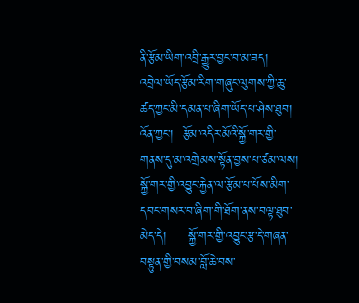ནི་རྩོམ་ཡིག་འབྲི་རྒྱུར་བྱང་བ་མ་ཟད།     འབྲེལ་ཡོད་རྩོམ་རིག་གཞུང་ལུགས་ཀྱི་ཆུ་ཚད་ཀྱང་མི་དམན་པ་ཞིག་ཡོད་པ་ཤེས་ཐུབ།  འོན་ཀྱང་།  རྩོམ་འདིར་མོའི་སྐྱོ་གར་གྱི་གནས་དུ་མ་འགྲེམས་སྟོན་བྱས་པ་ཙམ་ལས།  སྐྱོ་གར་གྱི་འབྱུང་རྐྱེན་ལ་རྩོམ་པ་པོས་མིག་དབང་གསར་བ་ཞིག་གི་ཐོག་ནས་བལྟ་ཐུབ་མེད་དེ།     སྐྱོ་གར་གྱི་འབྱུང་རྩ་དེ་གཞན་ བསྟུན་གྱི་བསམ་བློ་ཆེ་བས་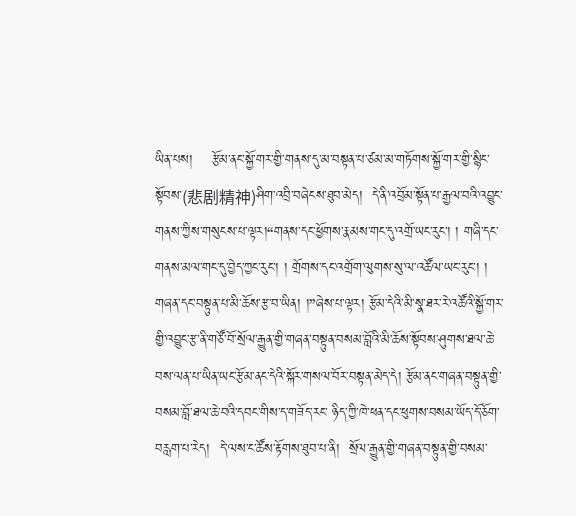ཡིན་པས།    རྩོམ་ནང་སྐྱོ་གར་གྱི་གནས་དུ་མ་བསྟན་པ་ཙམ་མ་གཏོགས་སྐྱོ་གར་གྱི་སྙིང་སྟོབས་(悲剧精神)ཤིག་འབྲི་བཞེངས་ཐུབ་མེད།  དེ་ནི་འབྲོམ་སྟོན་པ་རྒྱལ་བའི་འབྱུང་གནས་ཀྱིས་གསུངས་པ་ལྟར།“གནས་དང་ཕྱོགས་རྣམས་གང་དུ་འགྲོ་ཡང་རུང་། ། གཞི་དང་གནས་མལ་གང་དུ་བྱེད་ཀྱང་རུང་། ། གྲོགས་དང་འགྲོག་ལུགས་སུ་ལ་འཚོལ་ཡང་རུང་། ། གཞན་དང་བསྟུན་པ་མི་ཆོས་རྩ་བ་ཡིན། །”ཞེས་པ་ལྟར། རྩོམ་དེའི་མི་སྣ་ཐར་རེ་འཚོའི་སྐྱོ་གར་གྱི་འབྱུང་རྩ་ནི་གཙོ་བོ་སྲོལ་རྒྱུན་གྱི་གཞན་བསྟུན་བསམ་བློའི་མི་ཆོས་སྟོབས་ཤུགས་ཐལ་ཆེ་བས་ལན་པ་ཡིན་ཡང་རྩོམ་ནང་དེའི་སྐོར་གསལ་བོར་བསྟན་མེད་དེ། རྩོམ་ནང་གཞན་བསྟུན་གྱི་བསམ་བློ་ཐལ་ཆེ་བའི་དབང་གིས་ད་གཟོད་རང་ ཉིད་ཀྱི་ཁེ་ཕན་དང་ཕུགས་བསམ་ཡོད་དོ་ཅོག་བརླག་པ་རེད།  དེ་ལས་ང་ཚོས་རྟོགས་ཐུབ་པ་ནི།  སྲོལ་རྒྱུན་གྱི་གཞན་བསྟུན་གྱི་བསམ་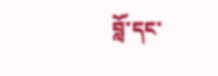བློ་དང་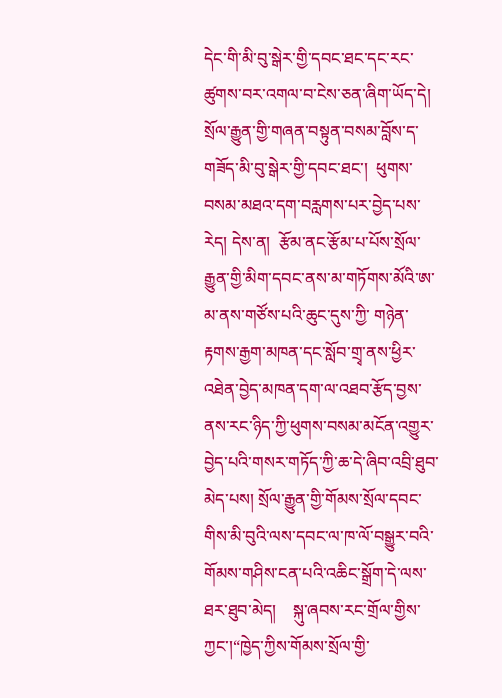དེང་གི་མི་བུ་སྒེར་གྱི་དབང་ཐང་དང་རང་ཚུགས་བར་འགལ་བ་ངེས་ཅན་ཞིག་ཡོད་དེ། སྲོལ་རྒྱུན་གྱི་གཞན་བསྟུན་བསམ་བློས་ད་གཟོད་མི་བུ་སྒེར་གྱི་དབང་ཐང་།  ཕུགས་བསམ་མཐའ་དག་བརླགས་པར་བྱེད་པས་རེད། དེས་ན།  རྩོམ་ནང་རྩོམ་པ་པོས་སྲོལ་རྒྱུན་གྱི་མིག་དབང་ནས་མ་གཏོགས་མོའི་ཨ་མ་ནས་གཙོས་པའི་ཆུང་དུས་ཀྱི་ གཉེན་རྟགས་རྒྱག་མཁན་དང་སློབ་གྲྭ་ནས་ཕྱིར་འཐེན་བྱེད་མཁན་དག་ལ་འཐབ་རྩོད་བྱས་ནས་རང་ཉིད་ཀྱི་ཕུགས་བསམ་མངོན་འགྱུར་བྱེད་པའི་གསར་གཏོད་ཀྱི་ཆ་དེ་ཞིབ་འབྲི་ཐུབ་མེད་པས། སྲོལ་རྒྱུན་གྱི་གོམས་སྲོལ་དབང་གིས་མི་བུའི་ལས་དབང་ལ་ཁ་ལོ་བསྒྱུར་བའི་གོམས་གཤིས་ངན་པའི་འཆིང་སྒྲོག་དེ་ལས་ཐར་ཐུབ་མེད།    སྐུ་ཞབས་རང་གྲོལ་གྱིས་ཀྱང་།“ཁྱེད་ཀྱིས་གོམས་སྲོལ་གྱི་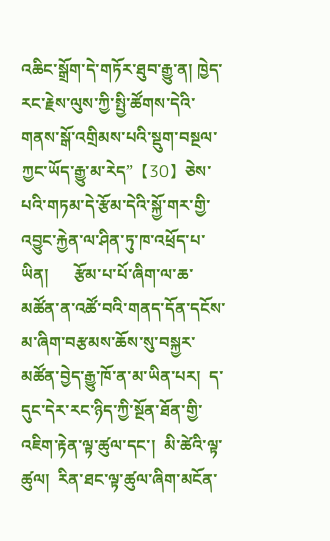འཆིང་སྒྲོག་དེ་གཏོར་ཐུབ་རྒྱུ་ན། ཁྱེད་རང་རྗེས་ལུས་ཀྱི་སྤྱི་ཚོགས་དེའི་གནས་སྒོ་འགྲིམས་པའི་སྡུག་བསྔལ་ཀྱང་ཡོད་རྒྱུ་མ་རེད”【30】ཅེས་པའི་གཏམ་དེ་རྩོམ་དེའི་སྐྱོ་གར་གྱི་འབྱུང་རྐྱེན་ལ་ཤིན་ཏུ་ཁ་འཕྲོད་པ་ཡིན།      རྩོམ་པ་པོ་ཞིག་ལ་ཆ་མཚོན་ན་འཚོ་བའི་གནད་དོན་དངོས་མ་ཞིག་བརྩམས་ཆོས་སུ་བསྐྱར་མཚོན་བྱེད་རྒྱུ་ཁོ་ན་མ་ཡིན་པར།  ད་དུང་དེར་རང་ཉིད་ཀྱི་སྔོན་ཐོན་གྱི་འཇིག་རྟེན་ལྟ་ཚུལ་དང་།  མི་ཚེའི་ལྟ་ཚུལ།  རིན་ཐང་ལྟ་ཚུལ་ཞིག་མངོན་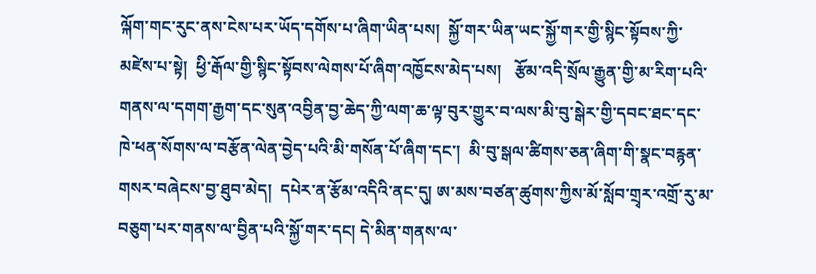ལྐོག་གང་རུང་ནས་ངེས་པར་ཡོད་དགོས་པ་ཞིག་ཡིན་པས།  སྐྱོ་གར་ཡིན་ཡང་སྐྱོ་གར་གྱི་སྙིང་སྟོབས་ཀྱི་མཛེས་པ་སྟེ།  ཕྱི་རྒོལ་གྱི་སྙིང་སྟོབས་ལེགས་པོ་ཞིག་འཁྱོངས་མེད་པས།   རྩོམ་འདི་སྲོལ་རྒྱུན་གྱི་མ་རིག་པའི་གནས་ལ་དགག་རྒྱག་དང་སུན་འབྱིན་བྱ་ཆེད་ཀྱི་ལག་ཆ་ལྟ་བུར་གྱུར་བ་ལས་མི་བུ་སྒེར་གྱི་དབང་ཐང་དང་ཁེ་ཕན་སོགས་ལ་བརྩོན་ལེན་བྱེད་པའི་མི་གསོན་པོ་ཞིག་དང་།  མི་བུ་སྒལ་ཚིགས་ཅན་ཞིག་གི་སྣང་བརྙན་གསར་བཞེངས་བྱ་ཐུབ་མེད།  དཔེར་ན་རྩོམ་འདིའི་ནང་དུ། ཨ་མས་བཙན་ཚུགས་ཀྱིས་མོ་སློབ་གྲྭར་འགྲོ་རུ་མ་བཅུག་པར་གནས་ལ་བྱིན་པའི་སྐྱོ་གར་དང། དེ་མིན་གནས་ལ་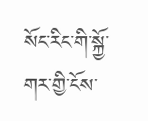སོང་རིང་གི་སྐྱོ་གར་གྱི་ངོས་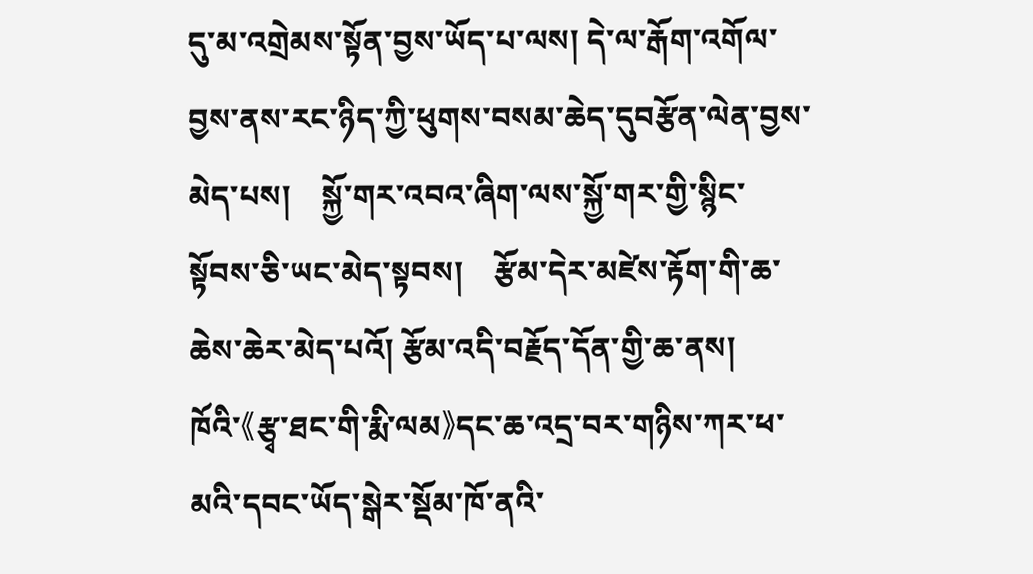དུ་མ་འགྲེམས་སྟོན་བྱས་ཡོད་པ་ལས། དེ་ལ་རྒོག་འགོལ་བྱས་ནས་རང་ཉིད་ཀྱི་ཕུགས་བསམ་ཆེད་དུབརྩོན་ལེན་བྱས་མེད་པས།    སྐྱོ་གར་འབའ་ཞིག་ལས་སྐྱོ་གར་གྱི་སྙིང་སྟོབས་ཅི་ཡང་མེད་སྟབས།    རྩོམ་དེར་མཛེས་རྟོག་གི་ཆ་ཆེས་ཆེར་མེད་པའོ། རྩོམ་འདི་བརྗོད་དོན་གྱི་ཆ་ནས།   ཁོའི་《རྩྭ་ཐང་གི་རྨི་ལམ》དང་ཆ་འདྲ་བར་གཉིས་ཀར་ཕ་མའི་དབང་ཡོད་སྒེར་སྡོམ་ཁོ་ནའི་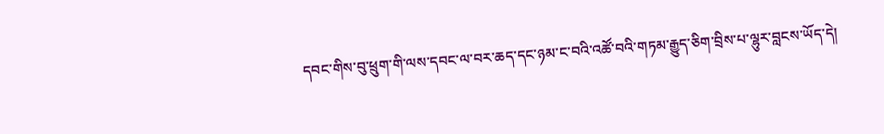དབང་གིས་བུ་ཕྲུག་གི་ལས་དབང་ལ་བར་ཆད་དང་ཉམ་ང་བའི་འཚོ་བའི་གཏམ་རྒྱུད་ཅིག་བྲིས་པ་ལྷུར་བླངས་ཡོད་དེ།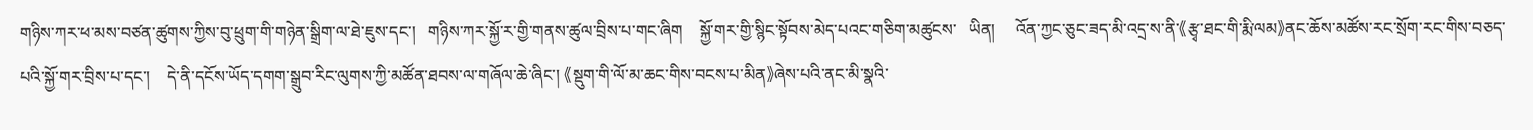གཉིས་ཀར་ཕ་མས་བཙན་ཚུགས་ཀྱིས་བུ་ཕྲུག་གི་གཉེན་སྒྲིག་ལ་ཐེ་ཇུས་དང་།   གཉིས་ཀར་སྐྱོ་ར་གྱི་གནས་ཚུལ་བྲིས་པ་གང་ཞིག    སྐྱོ་གར་གྱི་སྙིང་སྟོབས་མེད་པའང་གཅིག་མཚུངས་   ཡིན།     འོན་ཀྱང་ཅུང་ཟད་མི་འདྲ་ས་ནི་《རྩྭ་ཐང་གི་རྨི་ལམ》ནང་ཆོས་མཚོས་རང་སྲོག་རང་གིས་བཅད་པའི་སྐྱོ་གར་བྲིས་པ་དང་།    དེ་ནི་དངོས་ཡོད་དགག་སྒྲུབ་རིང་ལུགས་ཀྱི་མཚོན་ཐབས་ལ་གཞོལ་ཆེ་ཞིང་། 《སྡུག་གི་ལོ་མ་ཆང་གིས་བངས་པ་མིན》ཞེས་པའི་ནང་མི་སྣའི་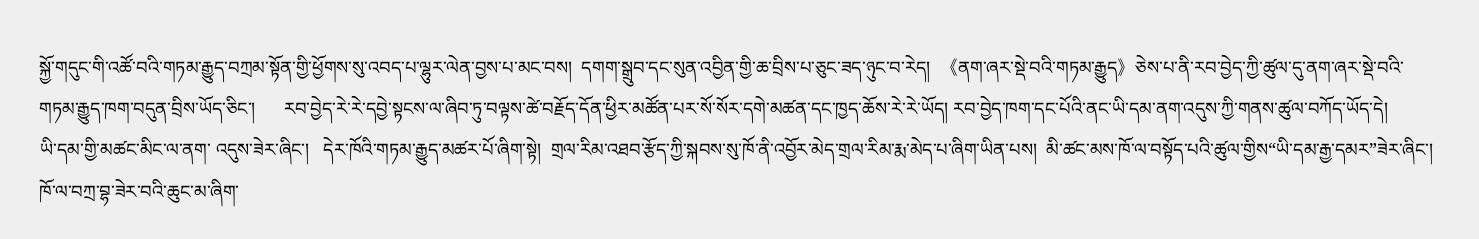སྐྱོ་གདུང་གི་འཚོ་བའི་གཏམ་རྒྱུད་བཀྲམ་སྟོན་གྱི་ཕྱོགས་སུ་འབད་པ་ལྷུར་ལེན་བྱས་པ་མང་བས།  དགག་སྒྲུབ་དང་སུན་འབྱིན་གྱི་ཆ་བྲིས་པ་ཅུང་ཟད་ཉུང་བ་རེད།  《ནག་ཞར་སྡེ་བའི་གཏམ་རྒྱུད》ཅེས་པ་ནི་རབ་བྱེད་ཀྱི་ཚུལ་དུ་ནག་ཞར་སྡེ་བའི་གཏམ་རྒྱུད་ཁག་བདུན་བྲིས་ཡོད་ཅིང་།      རབ་བྱེད་རེ་རེ་དབྱེ་སྟངས་ལ་ཞིབ་ཏུ་བལྟས་ཚེ་བརྗོད་དོན་ཕྱིར་མཚོན་པར་སོ་སོར་དགེ་མཚན་དང་ཁྱད་ཆོས་རེ་རེ་ཡོད། རབ་བྱེད་ཁག་དང་པོའི་ནང་ཡི་དམ་ནག་འདུས་ཀྱི་གནས་ཚུལ་བཀོད་ཡོད་དེ།         ཡི་དམ་གྱི་མཚང་མིང་ལ་ནག་ འདུས་ཟེར་ཞིང་།   དེར་ཁོའི་གཏམ་རྒྱུད་མཚར་པོ་ཞིག་སྟེ།  གྲལ་རིམ་འཐབ་རྩོད་ཀྱི་སྐབས་སུ་ཁོ་ནི་འབྱོར་མེད་གྲལ་རིམ་རྨ་མེད་པ་ཞིག་ཡིན་པས།  མི་ཚང་མས་ཁོ་ལ་བསྟོད་པའི་ཚུལ་གྱིས“ཡི་དམ་རྒྱ་དམར”ཟེར་ཞིང་།  ཁོ་ལ་བཀྲ་བྷ་ཟེར་བའི་ཆུང་མ་ཞིག་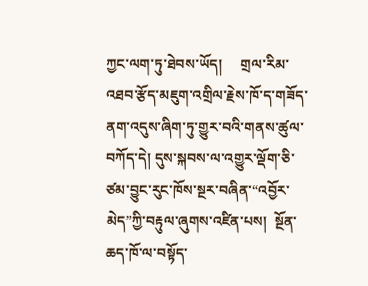ཀྱང་ལག་ཏུ་ཐེབས་ཡོད།     གྲལ་རིམ་འཐབ་རྩོད་མཇུག་འགྲིལ་རྗེས་ཁོ་ད་གཟོད་ནག་འདུས་ཞིག་ཏུ་གྱུར་བའི་གནས་ཚུལ་བཀོད་དེ། དུས་སྐབས་ལ་འགྱུར་ལྡོག་ཅི་ཙམ་བྱུང་རུང་ཁོས་སྔར་བཞིན་“འབྱོར་མེད”ཀྱི་བརྟུལ་ཞུགས་འཛིན་པས།  སྔོན་ཆད་ཁོ་ལ་བསྟོད་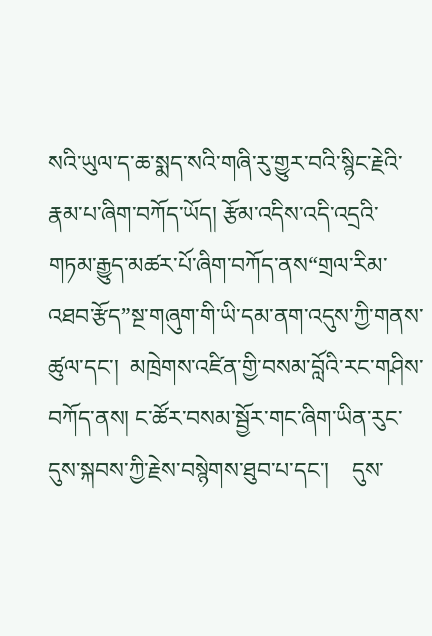སའི་ཡུལ་ད་ཆ་སྨད་སའི་གཞི་རུ་གྱུར་བའི་སྙིང་རྗེའི་རྣམ་པ་ཞིག་བཀོད་ཡོད། རྩོམ་འདིས་འདི་འདྲའི་གཏམ་རྒྱུད་མཚར་པོ་ཞིག་བཀོད་ནས“གྲལ་རིམ་འཐབ་རྩོད”སྔ་གཞུག་གི་ཡི་དམ་ནག་འདུས་ཀྱི་གནས་ཚུལ་དང་།  མཁྲེགས་འཛིན་གྱི་བསམ་བློའི་རང་གཤིས་བཀོད་ནས། ང་ཚོར་བསམ་སྦྱོར་གང་ཞིག་ཡིན་རུང་དུས་སྐབས་ཀྱི་རྗེས་བསྙེགས་ཐུབ་པ་དང་།    དུས་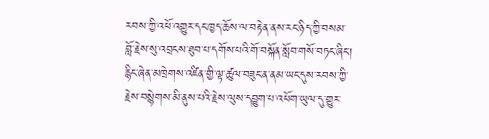རབས་ཀྱི་འཕོ་འགྱུར་དང་ཁྱད་ཆོས་ལ་བརྟེན་ནས་རང་ཉིད་ཀྱི་བསམ་བློ་རྗེས་སུ་འབྲངས་ཐུབ་པ་དགོས་པའི་གོ་བསྐོན་སློབ་གསོ་བཏང་ཞིང་།  རྙིང་ཞེན་མཁྲེགས་འཛིན་གྱི་ལྟ་ཚུལ་བཟུང་ན་ནམ་ཡང་དུས་རབས་ཀྱི་རྗེས་བསྙེགས་མི་ནུས་པའི་རྗེས་ལུས་དབྱུག་པ་འཕོག་ཡུལ་དུ་གྱུར་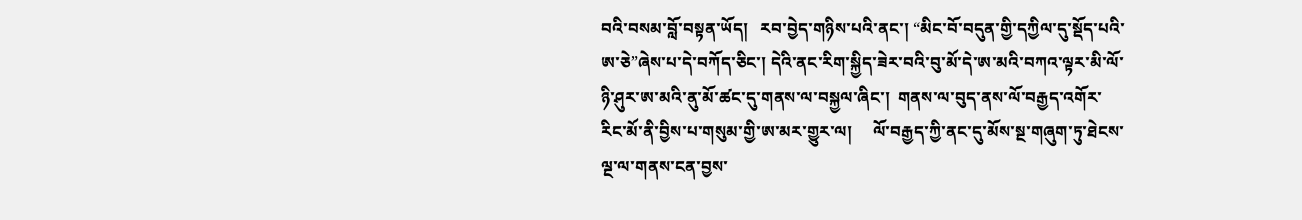བའི་བསམ་བློ་བསྟན་ཡོད།   རབ་བྱེད་གཉིས་པའི་ནང་། “མིང་བོ་བདུན་གྱི་དཀྱིལ་དུ་སྡོད་པའི་ཨ་ཅེ”ཞེས་པ་དེ་བཀོད་ཅིང་། དེའི་ནང་རིག་སྐྱིད་ཟེར་བའི་བུ་མོ་དེ་ཨ་མའི་བཀའ་ལྟར་མི་ལོ་ཉི་ཤུར་ཨ་མའི་ནུ་མོ་ཚང་དུ་གནས་ལ་བསྐྱལ་ཞིང་།  གནས་ལ་བུད་ནས་ལོ་བརྒྱད་འགོར་རིང་མོ་ནི་བྱིས་པ་གསུམ་གྱི་ཨ་མར་གྱུར་ལ།     ལོ་བརྒྱད་ཀྱི་ནང་དུ་མོས་སྔ་གཞུག་ཏུ་ཐེངས་ལྔ་ལ་གནས་ངན་བྱས་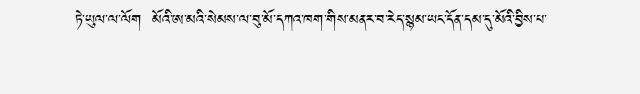ཏེ་ཡུལ་ལ་ལོག  མོའི་ཨ་མའི་སེམས་ལ་བུ་མོ་དཀའ་ཁག་གིས་མནར་བ་རེད་སྙམ་ཡང་དོན་དམ་དུ་མོའི་བྱིས་པ་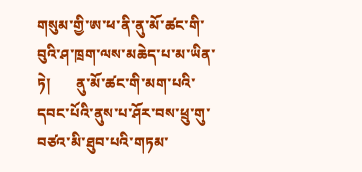གསུམ་གྱི་ཨ་ཕ་ནི་ནུ་མོ་ཚང་གི་བུའི་ཤ་ཁྲག་ལས་མཆེད་པ་མ་ཡིན་ཏེ།       ནུ་མོ་ཚང་གི་མག་པའི་དབང་པོའི་ནུས་པ་ཤོར་བས་ཕྲུ་གུ་བཙའ་མི་ཐུབ་པའི་གཏམ་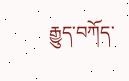རྒྱུད་བཀོད་